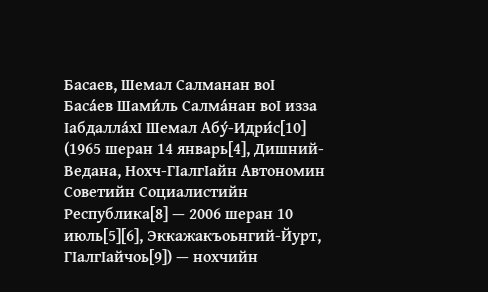Басаев, Шемал Салманан воӀ
Баса́ев Шами́ль Салма́нан воӀ изза Ӏабдалла́хӀ Шемал Абу́-Идри́с[10] (1965 шеран 14 январь[4], Дишний-Ведана, Нохч-ГӀалгӀайн Автономин Советийн Социалистийн Республика[8] — 2006 шеран 10 июль[5][6], Эккажакъоьнгий-Йурт, ГIалгIайчоь[9]) — нохчийн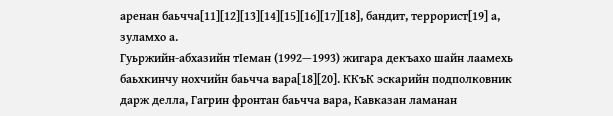аренан баьчча[11][12][13][14][15][16][17][18], бандит, террорист[19] а, зуламхо а.
Гуьржийн-абхазийн тӀеман (1992—1993) жигара декъахо шайн лаамехь баьхкинчу нохчийн баьчча вара[18][20]. ККъК эскарийн подполковник дарж делла, Гагрин фронтан баьчча вара, Кавказан ламанан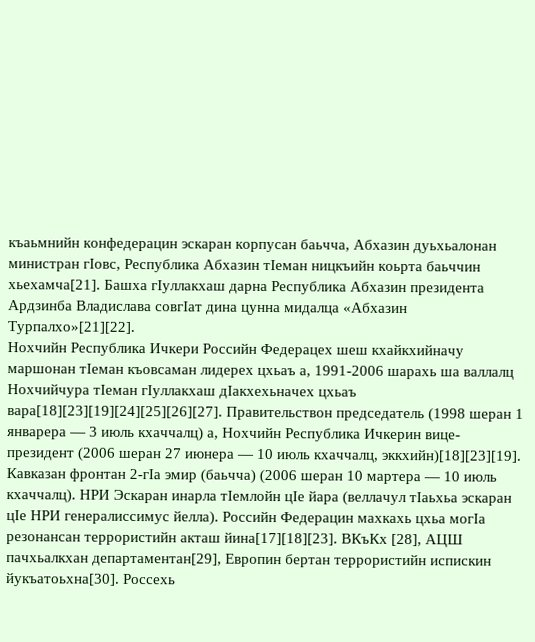къаьмнийн конфедерацин эскаран корпусан баьчча, Абхазин дуьхьалонан министран гӀовс, Республика Абхазин тӀеман ницкъийн коьрта баьччин хьехамча[21]. Башха гӀуллакхаш дарна Республика Абхазин президента Ардзинба Владислава совгӀат дина цунна мидалца «Абхазин Турпалхо»[21][22].
Нохчийн Республика Ичкери Российн Федерацех шеш кхайкхийначу маршонан тӀеман къовсаман лидерех цхьаъ а, 1991-2006 шарахь ша валлалц Нохчийчура тӀеман гӀуллакхаш дӀакхехьначех цхьаъ вара[18][23][19][24][25][26][27]. Правительствон председатель (1998 шеран 1 январера — 3 июль кхаччалц) а, Нохчийн Республика Ичкерин вице-президент (2006 шеран 27 июнера — 10 июль кхаччалц, эккхийн)[18][23][19]. Кавказан фронтан 2-гӀа эмир (баьчча) (2006 шеран 10 мартера — 10 июль кхаччалц). НРИ Эскаран инарла тӀемлойн цӀе йара (веллачул тӀаьхьа эскаран цӀе НРИ генералиссимус йелла). Российн Федерацин махкахь цхьа могӀа резонансан террористийн акташ йина[17][18][23]. ВКъКх [28], АЦШ пачхьалкхан департаментан[29], Европин бертан террористийн испискин йукъатоьхна[30]. Россехь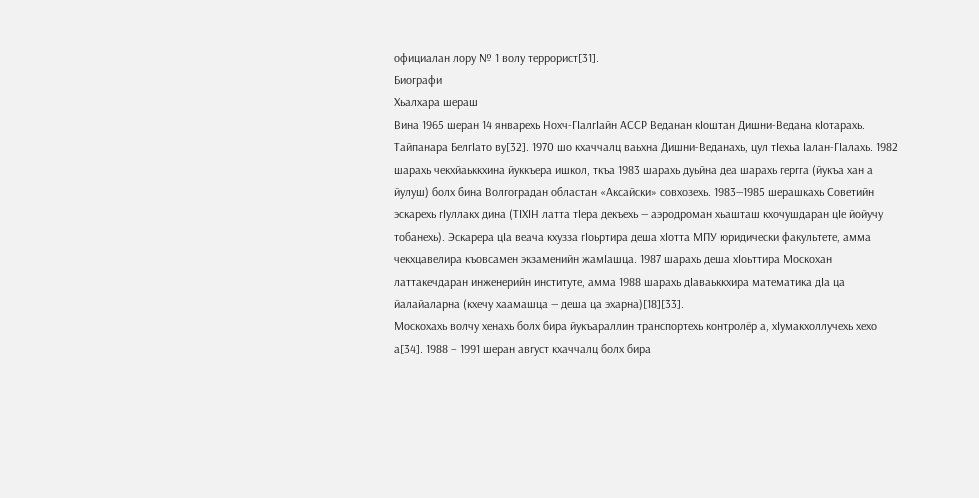официалан лору № 1 волу террорист[31].
Биографи
Хьалхара шераш
Вина 1965 шеран 14 январехь Нохч-ГӀалгӀайн АССР Веданан кӀоштан Дишни-Ведана кӀотарахь. Тайпанара БелгӀато ву[32]. 1970 шо кхаччалц ваьхна Дишни-Веданахь, цул тӀехьа Ӏалан-ГӀалахь. 1982 шарахь чекхйаьккхина йуккъера ишкол, ткъа 1983 шарахь дуьйна деа шарахь гергга (йукъа хан а йулуш) болх бина Волгоградан областан «Аксайски» совхозехь. 1983—1985 шерашкахь Советийн эскарехь гӀуллакх дина (ТӀХӀН латта тӀера декъехь — аэродроман хьашташ кхочушдаран цӀе йойучу тобанехь). Эскарера цӀа веача кхузза гӀоьртира деша хӀотта МПУ юридически факультете, амма чекхцавелира къовсамен экзаменийн жамӀашца. 1987 шарахь деша хӀоьттира Москохан латтакечдаран инженерийн институте, амма 1988 шарахь дӀаваьккхира математика дӀа ца йалайаларна (кхечу хаамашца — деша ца эхарна)[18][33].
Москохахь волчу хенахь болх бира йукъараллин транспортехь контролёр а, хӀумакхоллучехь хехо а[34]. 1988 – 1991 шеран август кхаччалц болх бира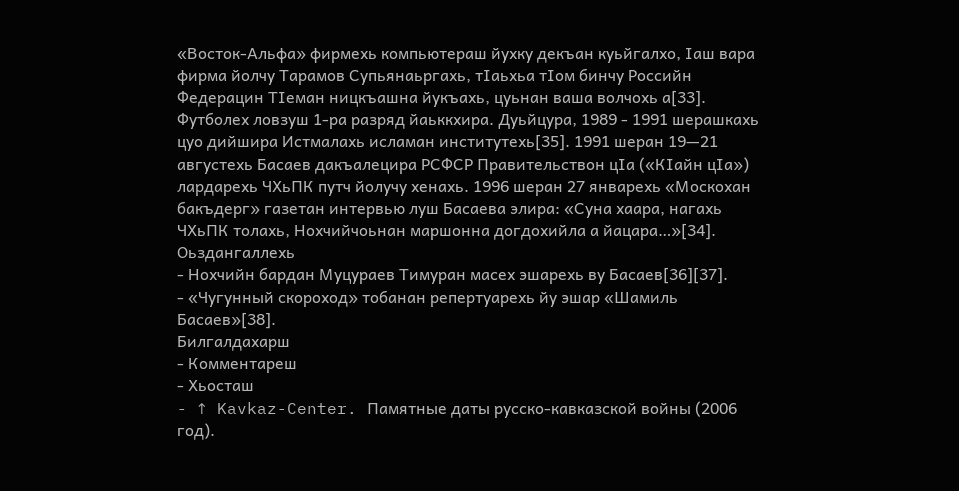«Восток-Альфа» фирмехь компьютераш йухку декъан куьйгалхо, Ӏаш вара фирма йолчу Тарамов Супьянаьргахь, тӀаьхьа тӀом бинчу Российн Федерацин ТӀеман ницкъашна йукъахь, цуьнан ваша волчохь а[33]. Футболех ловзуш 1-ра разряд йаьккхира. Дуьйцура, 1989 - 1991 шерашкахь цуо дийшира Истмалахь исламан институтехь[35]. 1991 шеран 19—21 августехь Басаев дакъалецира РСФСР Правительствон цӀа («КӀайн цӀа») лардарехь ЧХьПК путч йолучу хенахь. 1996 шеран 27 январехь «Москохан бакъдерг» газетан интервью луш Басаева элира: «Суна хаара, нагахь ЧХьПК толахь, Нохчийчоьнан маршонна догдохийла а йацара…»[34].
Оьздангаллехь
- Нохчийн бардан Муцураев Тимуран масех эшарехь ву Басаев[36][37].
- «Чугунный скороход» тобанан репертуарехь йу эшар «Шамиль Басаев»[38].
Билгалдахарш
- Комментареш
- Хьосташ
- ↑ Kavkaz-Center. Памятные даты русско-кавказской войны (2006 год).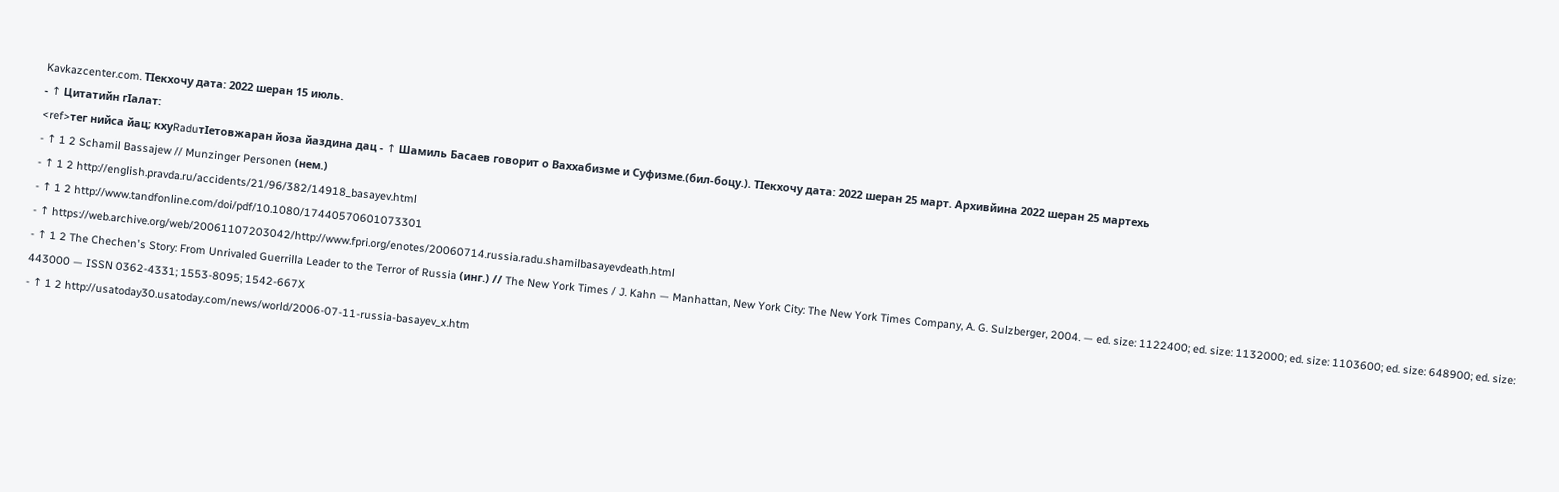Kavkazcenter.com. ТӀекхочу дата: 2022 шеран 15 июль.
- ↑ Цитатийн гӀалат:
<ref>тег нийса йац; кхуRaduтIетовжаран йоза йаздина дац - ↑ Шамиль Басаев говорит о Ваххабизме и Суфизме.(бил-боцу.). ТӀекхочу дата: 2022 шеран 25 март. Архивйина 2022 шеран 25 мартехь
- ↑ 1 2 Schamil Bassajew // Munzinger Personen (нем.)
- ↑ 1 2 http://english.pravda.ru/accidents/21/96/382/14918_basayev.html
- ↑ 1 2 http://www.tandfonline.com/doi/pdf/10.1080/17440570601073301
- ↑ https://web.archive.org/web/20061107203042/http://www.fpri.org/enotes/20060714.russia.radu.shamilbasayevdeath.html
- ↑ 1 2 The Chechen's Story: From Unrivaled Guerrilla Leader to the Terror of Russia (инг.) // The New York Times / J. Kahn — Manhattan, New York City: The New York Times Company, A. G. Sulzberger, 2004. — ed. size: 1122400; ed. size: 1132000; ed. size: 1103600; ed. size: 648900; ed. size: 443000 — ISSN 0362-4331; 1553-8095; 1542-667X
- ↑ 1 2 http://usatoday30.usatoday.com/news/world/2006-07-11-russia-basayev_x.htm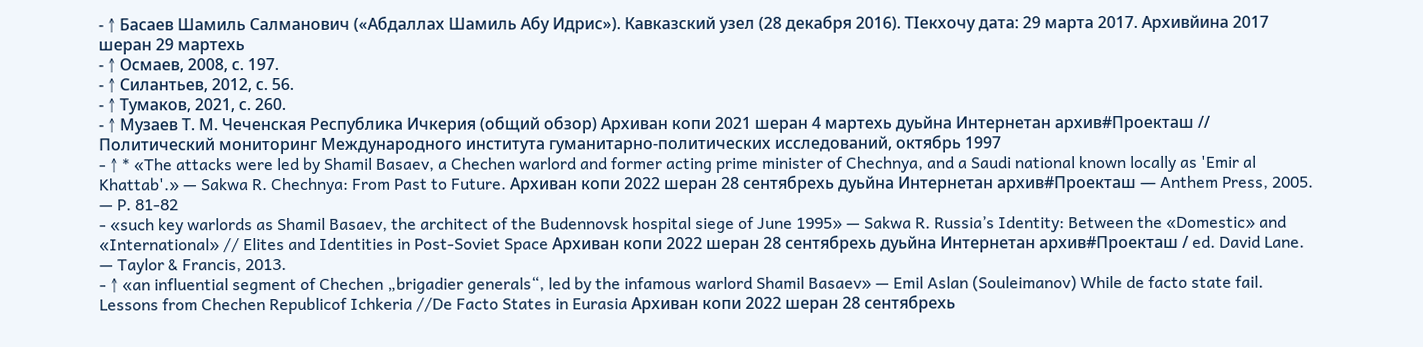- ↑ Басаев Шамиль Салманович («Абдаллах Шамиль Абу Идрис»). Кавказский узел (28 декабря 2016). ТӀекхочу дата: 29 марта 2017. Архивйина 2017 шеран 29 мартехь
- ↑ Осмаев, 2008, с. 197.
- ↑ Силантьев, 2012, с. 56.
- ↑ Тумаков, 2021, с. 260.
- ↑ Музаев Т. М. Чеченская Республика Ичкерия (общий обзор) Архиван копи 2021 шеран 4 мартехь дуьйна Интернетан архив#Проекташ // Политический мониторинг Международного института гуманитарно-политических исследований, октябрь 1997
- ↑ * «The attacks were led by Shamil Basaev, a Chechen warlord and former acting prime minister of Chechnya, and a Saudi national known locally as 'Emir al Khattab'.» — Sakwa R. Chechnya: From Past to Future. Архиван копи 2022 шеран 28 сентябрехь дуьйна Интернетан архив#Проекташ — Anthem Press, 2005. — P. 81-82
- «such key warlords as Shamil Basaev, the architect of the Budennovsk hospital siege of June 1995» — Sakwa R. Russia’s Identity: Between the «Domestic» and «International» // Elites and Identities in Post-Soviet Space Архиван копи 2022 шеран 28 сентябрехь дуьйна Интернетан архив#Проекташ / ed. David Lane. — Taylor & Francis, 2013.
- ↑ «an influential segment of Chechen „brigadier generals“, led by the infamous warlord Shamil Basaev» — Emil Aslan (Souleimanov) While de facto state fail. Lessons from Chechen Republicof Ichkeria //De Facto States in Eurasia Архиван копи 2022 шеран 28 сентябрехь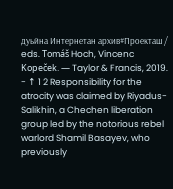дуьйна Интернетан архив#Проекташ / eds. Tomáš Hoch, Vincenc Kopeček. — Taylor & Francis, 2019.
- ↑ 1 2 Responsibility for the atrocity was claimed by Riyadus-Salikhin, a Chechen liberation group led by the notorious rebel warlord Shamil Basayev, who previously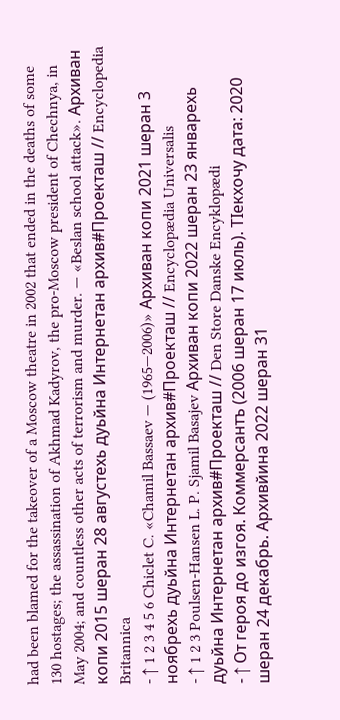had been blamed for the takeover of a Moscow theatre in 2002 that ended in the deaths of some 130 hostages; the assassination of Akhmad Kadyrov, the pro-Moscow president of Chechnya, in May 2004; and countless other acts of terrorism and murder. — «Beslan school attack». Архиван копи 2015 шеран 28 августехь дуьйна Интернетан архив#Проекташ // Encyclopedia Britannica
- ↑ 1 2 3 4 5 6 Chiclet C. «Chamil Bassaev — (1965—2006)» Архиван копи 2021 шеран 3 ноябрехь дуьйна Интернетан архив#Проекташ // Encyclopædia Universalis
- ↑ 1 2 3 Poulsen-Hansen L. P. Sjamil Basajev Архиван копи 2022 шеран 23 январехь дуьйна Интернетан архив#Проекташ // Den Store Danske Encyklopædi
- ↑ От героя до изгоя. Коммерсантъ (2006 шеран 17 июль). ТӀекхочу дата: 2020 шеран 24 декабрь. Архивйина 2022 шеран 31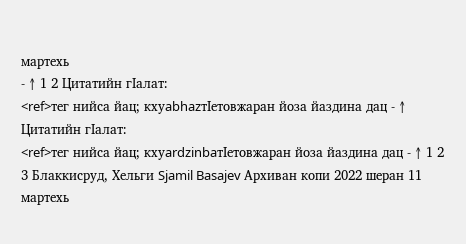мартехь
- ↑ 1 2 Цитатийн гӀалат:
<ref>тег нийса йац; кхуabhazтIетовжаран йоза йаздина дац - ↑ Цитатийн гӀалат:
<ref>тег нийса йац; кхуardzinbaтIетовжаран йоза йаздина дац - ↑ 1 2 3 Блаккисруд, Хельги Sjamil Basajev Архиван копи 2022 шеран 11 мартехь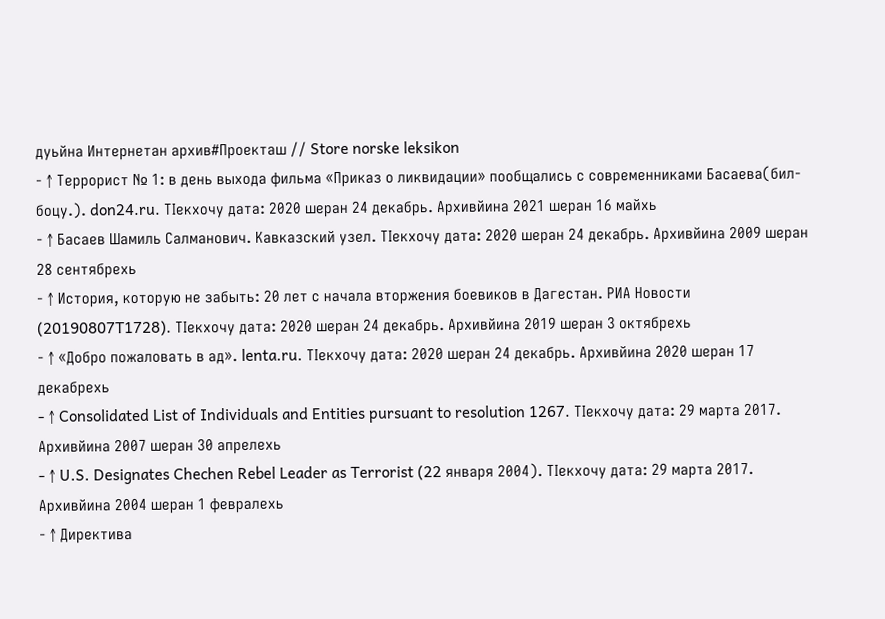дуьйна Интернетан архив#Проекташ // Store norske leksikon
- ↑ Террорист № 1: в день выхода фильма «Приказ о ликвидации» пообщались с современниками Басаева(бил-боцу.). don24.ru. ТӀекхочу дата: 2020 шеран 24 декабрь. Архивйина 2021 шеран 16 майхь
- ↑ Басаев Шамиль Салманович. Кавказский узел. ТӀекхочу дата: 2020 шеран 24 декабрь. Архивйина 2009 шеран 28 сентябрехь
- ↑ История, которую не забыть: 20 лет с начала вторжения боевиков в Дагестан. РИА Новости (20190807T1728). ТӀекхочу дата: 2020 шеран 24 декабрь. Архивйина 2019 шеран 3 октябрехь
- ↑ «Добро пожаловать в ад». lenta.ru. ТӀекхочу дата: 2020 шеран 24 декабрь. Архивйина 2020 шеран 17 декабрехь
- ↑ Consolidated List of Individuals and Entities pursuant to resolution 1267. ТӀекхочу дата: 29 марта 2017. Архивйина 2007 шеран 30 апрелехь
- ↑ U.S. Designates Chechen Rebel Leader as Terrorist (22 января 2004). ТӀекхочу дата: 29 марта 2017. Архивйина 2004 шеран 1 февралехь
- ↑ Директива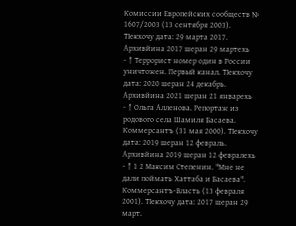Комиссии Европейских сообществ № 1607/2003 (13 сентября 2003). ТӀекхочу дата: 29 марта 2017. Архивйина 2017 шеран 29 мартехь
- ↑ Террорист номер один в России уничтожен. Первый канал. ТӀекхочу дата: 2020 шеран 24 декабрь. Архивйина 2021 шеран 21 январехь
- ↑ Ольга Алленова. Репортаж из родового села Шамиля Басаева. Коммерсантъ (31 мая 2000). ТӀекхочу дата: 2019 шеран 12 февраль. Архивйина 2019 шеран 12 февралехь
- ↑ 1 2 Максим Степенин. "Мне не дали поймать Хаттаба и Басаева". Коммерсантъ-Власть (13 февраля 2001). ТӀекхочу дата: 2017 шеран 29 март.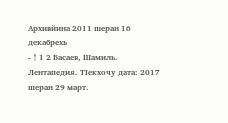Архивйина 2011 шеран 16 декабрехь
- ↑ 1 2 Басаев, Шамиль. Лентапедия. ТӀекхочу дата: 2017 шеран 29 март.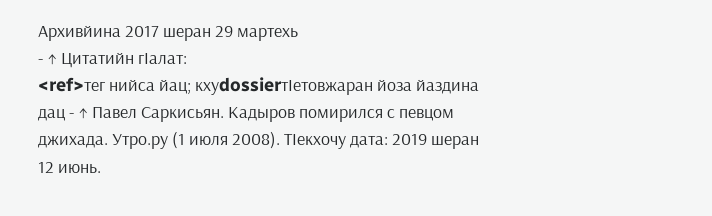Архивйина 2017 шеран 29 мартехь
- ↑ Цитатийн гӀалат:
<ref>тег нийса йац; кхуdossierтIетовжаран йоза йаздина дац - ↑ Павел Саркисьян. Кадыров помирился с певцом джихада. Утро.ру (1 июля 2008). ТӀекхочу дата: 2019 шеран 12 июнь.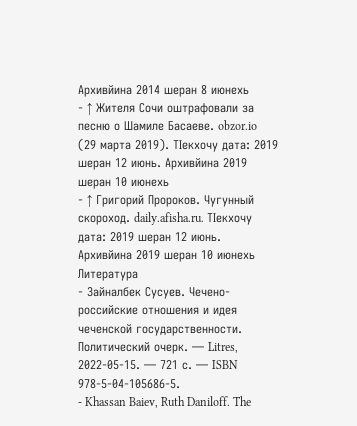Архивйина 2014 шеран 8 июнехь
- ↑ Жителя Сочи оштрафовали за песню о Шамиле Басаеве. obzor.io (29 марта 2019). ТӀекхочу дата: 2019 шеран 12 июнь. Архивйина 2019 шеран 10 июнехь
- ↑ Григорий Пророков. Чугунный скороход. daily.afisha.ru. ТӀекхочу дата: 2019 шеран 12 июнь. Архивйина 2019 шеран 10 июнехь
Литература
- Зайналбек Сусуев. Чечено-российские отношения и идея чеченской государственности. Политический очерк. — Litres, 2022-05-15. — 721 с. — ISBN 978-5-04-105686-5.
- Khassan Baiev, Ruth Daniloff. The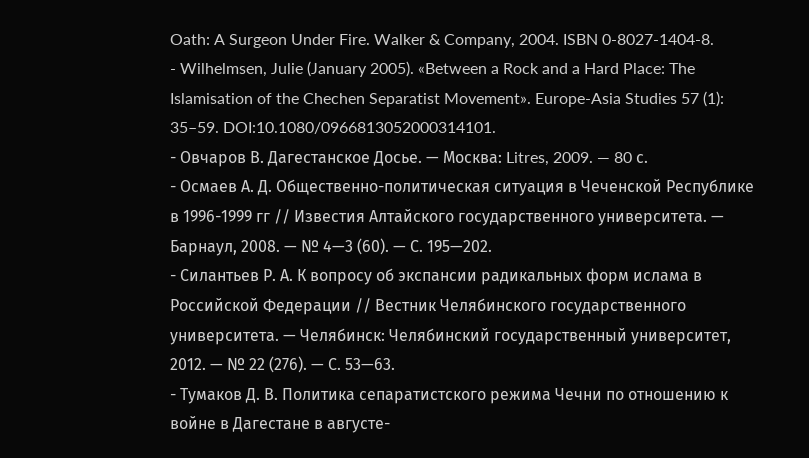Oath: A Surgeon Under Fire. Walker & Company, 2004. ISBN 0-8027-1404-8.
- Wilhelmsen, Julie (January 2005). «Between a Rock and a Hard Place: The Islamisation of the Chechen Separatist Movement». Europe-Asia Studies 57 (1): 35–59. DOI:10.1080/0966813052000314101.
- Овчаров В. Дагестанское Досье. — Москва: Litres, 2009. — 80 с.
- Осмаев А. Д. Общественно-политическая ситуация в Чеченской Республике в 1996-1999 гг // Известия Алтайского государственного университета. — Барнаул, 2008. — № 4—3 (60). — С. 195—202.
- Силантьев Р. А. К вопросу об экспансии радикальных форм ислама в Российской Федерации // Вестник Челябинского государственного университета. — Челябинск: Челябинский государственный университет, 2012. — № 22 (276). — С. 53—63.
- Тумаков Д. В. Политика сепаратистского режима Чечни по отношению к войне в Дагестане в августе-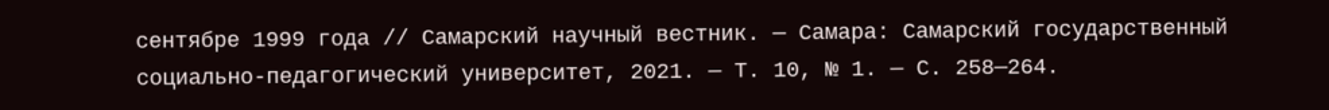сентябре 1999 года // Самарский научный вестник. — Самара: Самарский государственный социально-педагогический университет, 2021. — Т. 10, № 1. — С. 258—264.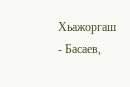Хьажоргаш
- Басаев,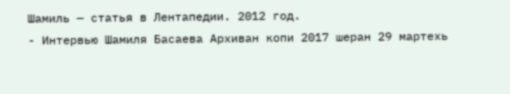Шамиль — статья в Лентапедии. 2012 год.
- Интервью Шамиля Басаева Архиван копи 2017 шеран 29 мартехь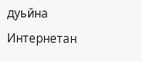дуьйна Интернетан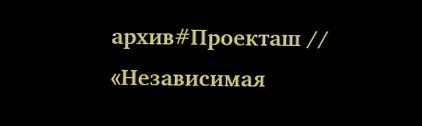архив#Проекташ // «Независимая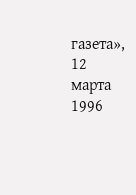газета», 12 марта 1996